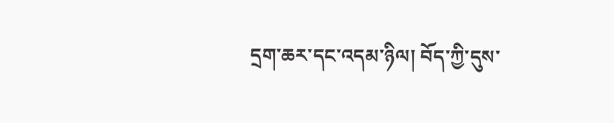དྲག་ཆར་དང་འདམ་ཉིལ། བོད་ཀྱི་དུས་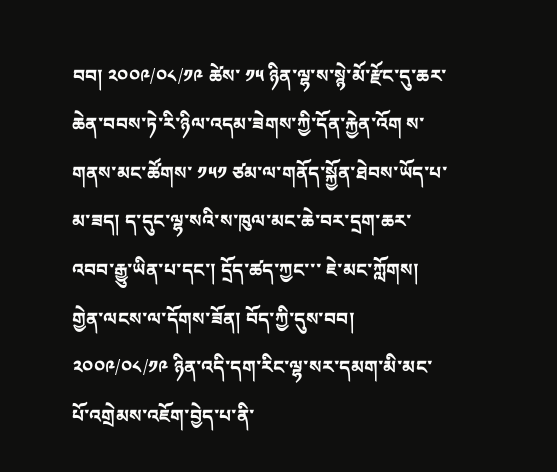བབ། ༢༠༠༩/༠༨/༡༩ ཚེས་ ༡༥ ཉིན་ལྷ་ས་སྙེ་མོ་རྫོང་དུ་ཆར་ཆེན་བབས་ཏེ་རི་ཉིལ་འདམ་ཟེགས་ཀྱི་དོན་རྐྱེན་འོག ས་གནས་མང་ཚོགས་ ༡༥༡ ཙམ་ལ་གནོད་སྐྱོན་ཐེབས་ཡོད་པ་མ་ཟད། ད་དུང་ལྷ་སའི་ས་ཁུལ་མང་ཆེ་བར་དྲག་ཆར་འབབ་རྒྱུ་ཡིན་པ་དང་། དྲོད་ཚད་ཀྱང་་་ ཇེ་མང་ཀློགས།
གྱེན་ལངས་ལ་དོགས་ཟོན། བོད་ཀྱི་དུས་བབ། ༢༠༠༩/༠༨/༡༩ ཉིན་འདི་དག་རིང་ལྷ་སར་དམག་མི་མང་པོ་འགྲེམས་འཇོག་བྱེད་པ་ནི་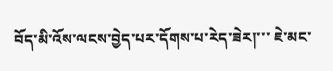བོད་མི་འོས་ལངས་བྱེད་པར་དོགས་པ་རེད་ཟེར།་་་ ཇེ་མང་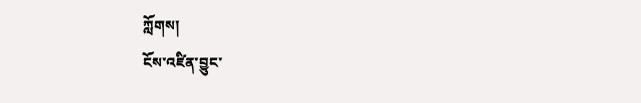ཀློགས།
ངོས་འཛིན་བྱུང་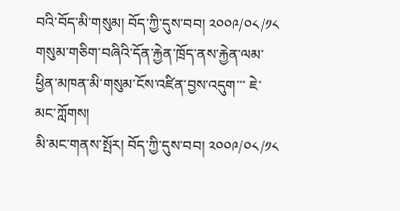བའི་བོད་མི་གསུམ། བོད་ཀྱི་དུས་བབ། ༢༠༠༩/༠༨/༡༨ གསུམ་གཅིག་བཞིའི་དོན་རྐྱེན་ཁྲོད་ནས་རྐྱེན་ལམ་ཕྱིན་མཁན་མི་གསུམ་ངོས་འཛིན་བྱས་འདུག་་་ ཇེ་མང་ཀློགས།
མི་མང་གནས་སྤོར། བོད་ཀྱི་དུས་བབ། ༢༠༠༩/༠༨/༡༨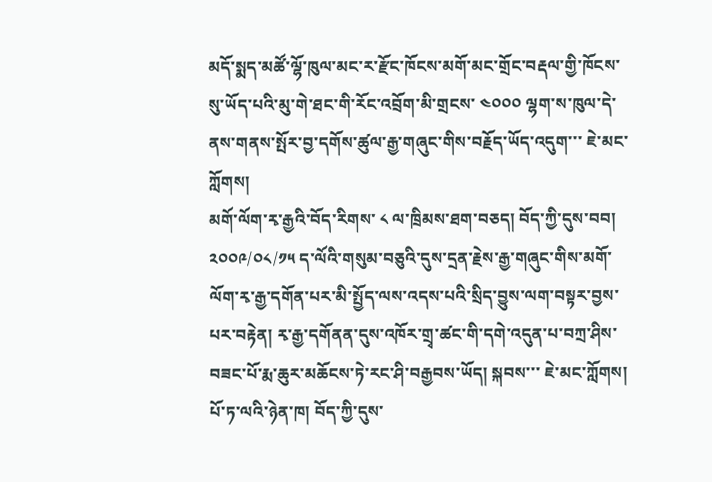མདོ་སྨད་མཚོ་ལྷོ་ཁུལ་མང་ར་རྫོང་ཁོངས་མགོ་མང་གྲོང་བརྡལ་གྱི་ཁོངས་སུ་ཡོད་པའི་མུ་གེ་ཐང་གི་རོང་འབྲོག་མི་གྲངས་ ༤༠༠༠ ལྷག་ས་ཁུལ་དེ་ནས་གནས་སྤོར་བྱ་དགོས་ཚུལ་རྒྱ་གཞུང་གིས་བརྗོད་ཡོད་འདུག་་་ ཇེ་མང་ཀློགས།
མགོ་ལོག་རྭ་རྒྱའི་བོད་རིགས་ ༨ ལ་ཁྲིམས་ཐག་བཅད། བོད་ཀྱི་དུས་བབ། ༢༠༠༩/༠༨/༡༥ ད་ལོའི་གསུམ་བཅུའི་དུས་དྲན་རྗེས་རྒྱ་གཞུང་གིས་མགོ་ལོག་རྭ་རྒྱ་དགོན་པར་མི་སྤྱོད་ལས་འདས་པའི་སྲིད་བྱུས་ལག་བསྟར་བྱས་པར་བརྟེན། རྭ་རྒྱ་དགོནན་དུས་འཁོར་གྲྭ་ཚང་གི་དགེ་འདུན་པ་བཀྲ་ཤིས་བཟང་པོ་རྨ་ཆུར་མཆོངས་ཏེ་རང་ཤི་བརྒྱབས་ཡོད། སྐབས་་་ ཇེ་མང་ཀློགས།
པོ་ཏ་ལའི་ཉེན་ཁ། བོད་ཀྱི་དུས་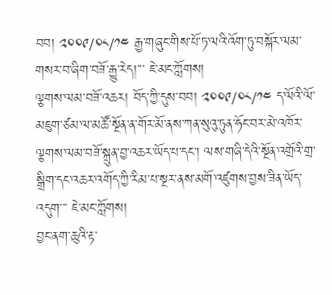བབ། ༢༠༠༩/༠༨/༡༤ རྒྱ་གཞུང་གིས་པོ་ཏ་ལའི་འོག་ཏུ་བསྐོར་ལམ་གསར་བ་ཞིག་བཟོ་རྒྱུ་རེད།་་་ ཇེ་མང་ཀློགས།
ལྕགས་ལམ་བཟོ་འཆར། བོད་ཀྱི་དུས་བབ། ༢༠༠༩/༠༨/༡༤ ད་ལོའི་ལོ་མཇུག་ཙམ་ལ་མཚོ་སྔོན་ན་གོར་མོ་ནས་ཀན་སུའུ་ཏུན་ཧོང་བར་མེ་འཁོར་ལྕགས་ལམ་བཟོ་སྐྲུན་བྱ་འཆར་ཡོད་པ་དང་། ལས་གཞི་དེའི་སྔོན་འགྲོའི་གྲ་སྒྲིག་དང་འཆར་འགོད་ཀྱི་རིམ་པ་སྔར་ནས་མགོ་འཛུགས་བྱས་ཟིན་ཡོད་འདུག་་་ ཇེ་མང་ཀློགས།
བྱང་ནག་ཆུའི་རྟ་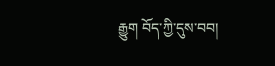རྒྱུག བོད་ཀྱི་དུས་བབ།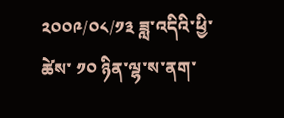༢༠༠༩/༠༨/༡༣ ཟླ་འདིའི་ཕྱི་ཚེས་ ༡༠ ཉིན་ལྷ་ས་ནག་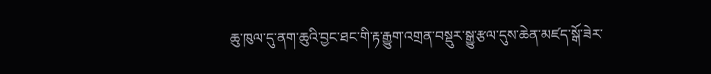ཆུ་ཁུལ་དུ་ནག་ཆུའི་བྱང་ཐང་གི་རྟ་རྒྱུག་འགྲན་བསྡུར་སྒྱུ་རྩལ་དུས་ཆེན་མཛད་སྒོ་ཟེར་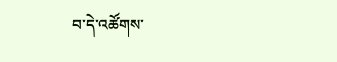བ་དེ་འཚོགས་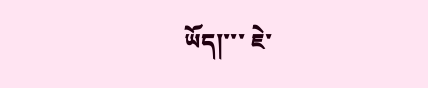ཡོད།་་་ ཇེ་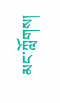མང་ཀློགས།